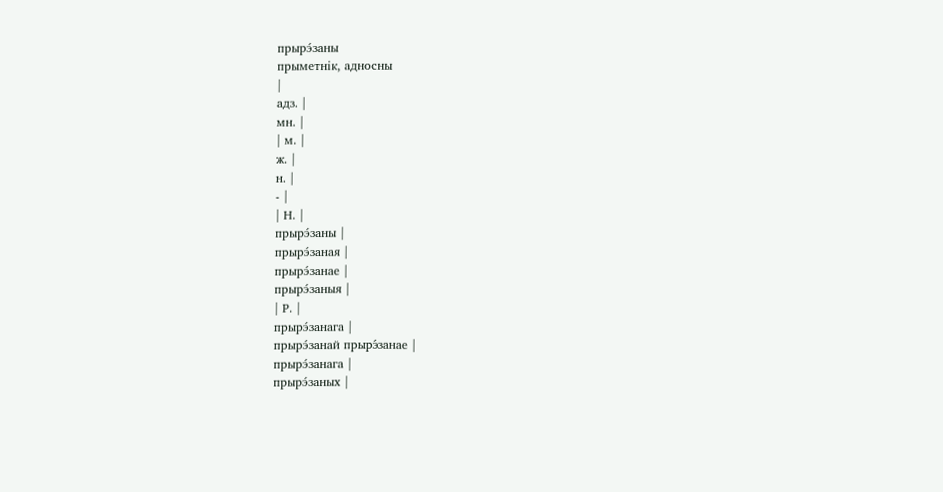прырэ́заны
прыметнік, адносны
|
адз. |
мн. |
| м. |
ж. |
н. |
- |
| Н. |
прырэ́заны |
прырэ́заная |
прырэ́занае |
прырэ́заныя |
| Р. |
прырэ́занага |
прырэ́занай прырэ́занае |
прырэ́занага |
прырэ́заных |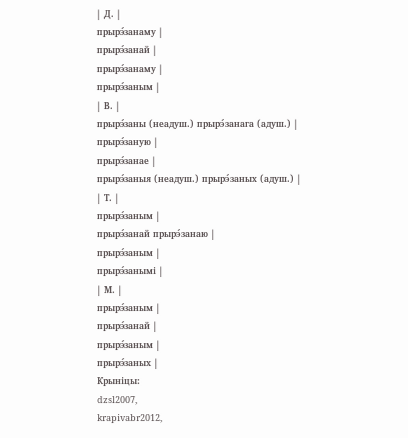| Д. |
прырэ́занаму |
прырэ́занай |
прырэ́занаму |
прырэ́заным |
| В. |
прырэ́заны (неадуш.) прырэ́занага (адуш.) |
прырэ́заную |
прырэ́занае |
прырэ́заныя (неадуш.) прырэ́заных (адуш.) |
| Т. |
прырэ́заным |
прырэ́занай прырэ́занаю |
прырэ́заным |
прырэ́занымі |
| М. |
прырэ́заным |
прырэ́занай |
прырэ́заным |
прырэ́заных |
Крыніцы:
dzsl2007,
krapivabr2012,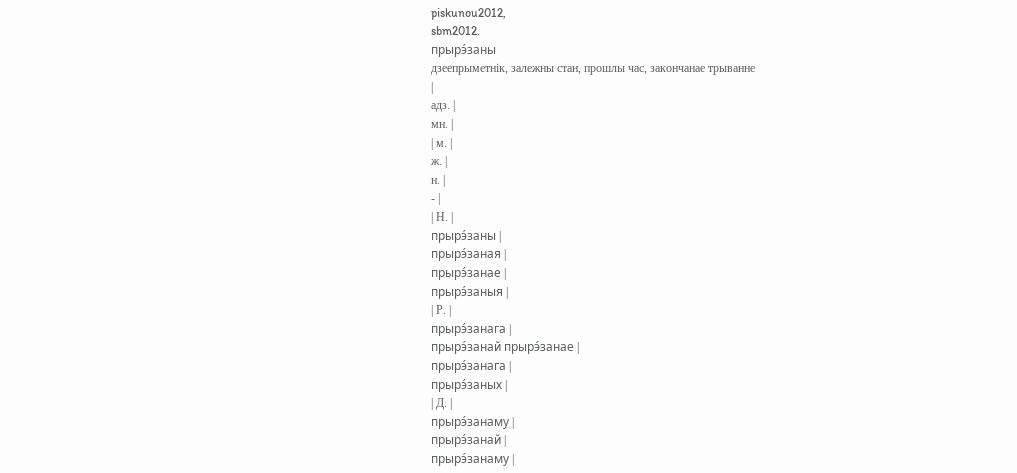piskunou2012,
sbm2012.
прырэ́заны
дзеепрыметнік, залежны стан, прошлы час, закончанае трыванне
|
адз. |
мн. |
| м. |
ж. |
н. |
- |
| Н. |
прырэ́заны |
прырэ́заная |
прырэ́занае |
прырэ́заныя |
| Р. |
прырэ́занага |
прырэ́занай прырэ́занае |
прырэ́занага |
прырэ́заных |
| Д. |
прырэ́занаму |
прырэ́занай |
прырэ́занаму |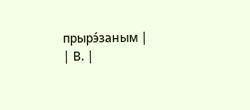прырэ́заным |
| В. |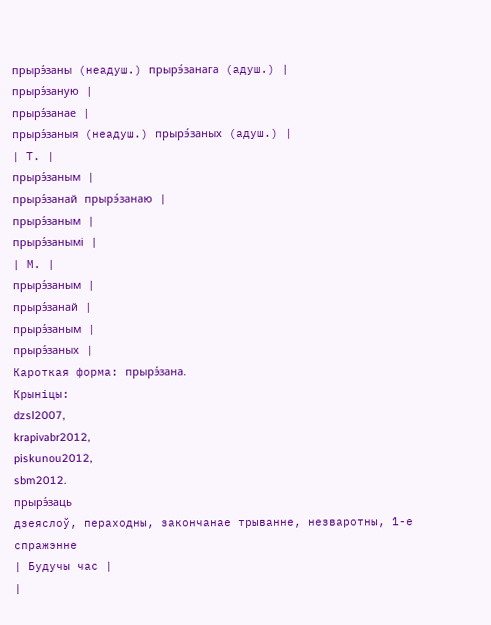прырэ́заны (неадуш.) прырэ́занага (адуш.) |
прырэ́заную |
прырэ́занае |
прырэ́заныя (неадуш.) прырэ́заных (адуш.) |
| Т. |
прырэ́заным |
прырэ́занай прырэ́занаю |
прырэ́заным |
прырэ́занымі |
| М. |
прырэ́заным |
прырэ́занай |
прырэ́заным |
прырэ́заных |
Кароткая форма: прырэ́зана.
Крыніцы:
dzsl2007,
krapivabr2012,
piskunou2012,
sbm2012.
прырэ́заць
дзеяслоў, пераходны, закончанае трыванне, незваротны, 1-е спражэнне
| Будучы час |
|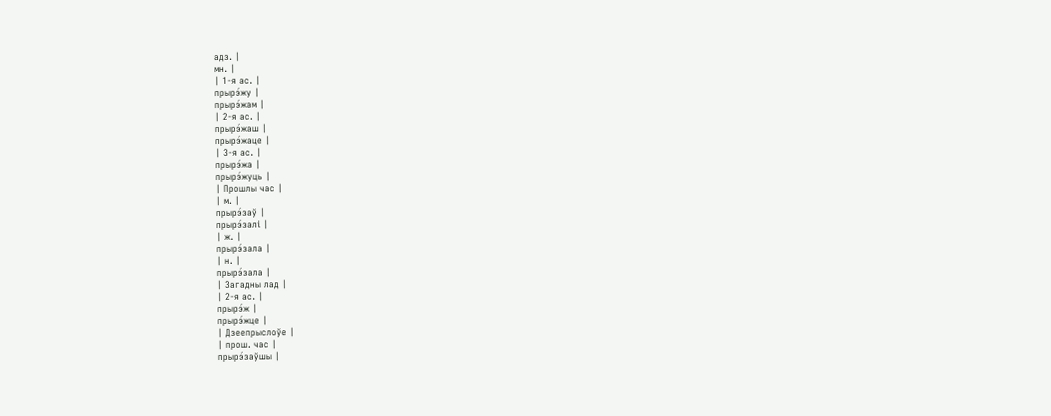адз. |
мн. |
| 1-я ас. |
прырэ́жу |
прырэ́жам |
| 2-я ас. |
прырэ́жаш |
прырэ́жаце |
| 3-я ас. |
прырэ́жа |
прырэ́жуць |
| Прошлы час |
| м. |
прырэ́заў |
прырэ́залі |
| ж. |
прырэ́зала |
| н. |
прырэ́зала |
| Загадны лад |
| 2-я ас. |
прырэ́ж |
прырэ́жце |
| Дзеепрыслоўе |
| прош. час |
прырэ́заўшы |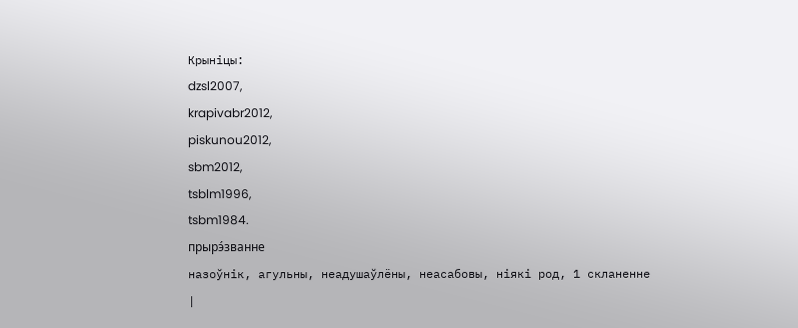Крыніцы:
dzsl2007,
krapivabr2012,
piskunou2012,
sbm2012,
tsblm1996,
tsbm1984.
прырэ́званне
назоўнік, агульны, неадушаўлёны, неасабовы, ніякі род, 1 скланенне
|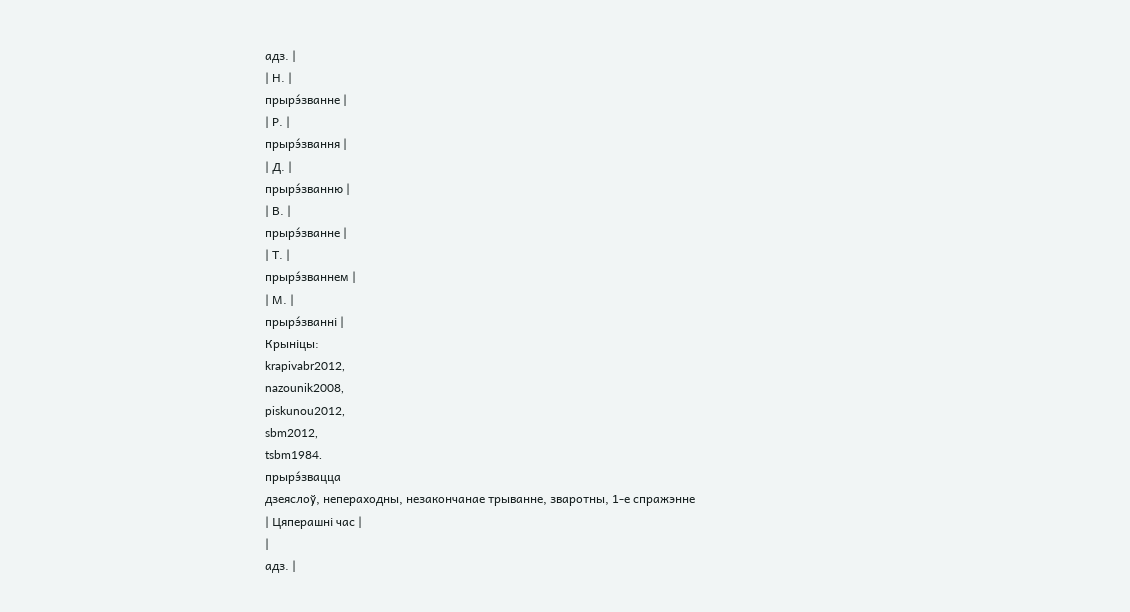адз. |
| Н. |
прырэ́званне |
| Р. |
прырэ́звання |
| Д. |
прырэ́званню |
| В. |
прырэ́званне |
| Т. |
прырэ́званнем |
| М. |
прырэ́званні |
Крыніцы:
krapivabr2012,
nazounik2008,
piskunou2012,
sbm2012,
tsbm1984.
прырэ́звацца
дзеяслоў, непераходны, незакончанае трыванне, зваротны, 1-е спражэнне
| Цяперашні час |
|
адз. |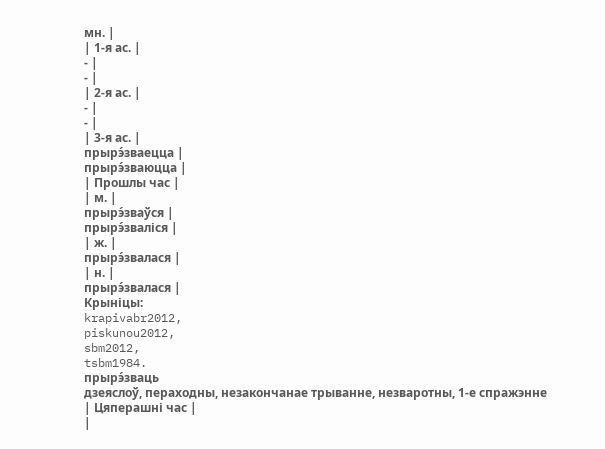мн. |
| 1-я ас. |
- |
- |
| 2-я ас. |
- |
- |
| 3-я ас. |
прырэ́зваецца |
прырэ́зваюцца |
| Прошлы час |
| м. |
прырэ́зваўся |
прырэ́зваліся |
| ж. |
прырэ́звалася |
| н. |
прырэ́звалася |
Крыніцы:
krapivabr2012,
piskunou2012,
sbm2012,
tsbm1984.
прырэ́зваць
дзеяслоў, пераходны, незакончанае трыванне, незваротны, 1-е спражэнне
| Цяперашні час |
|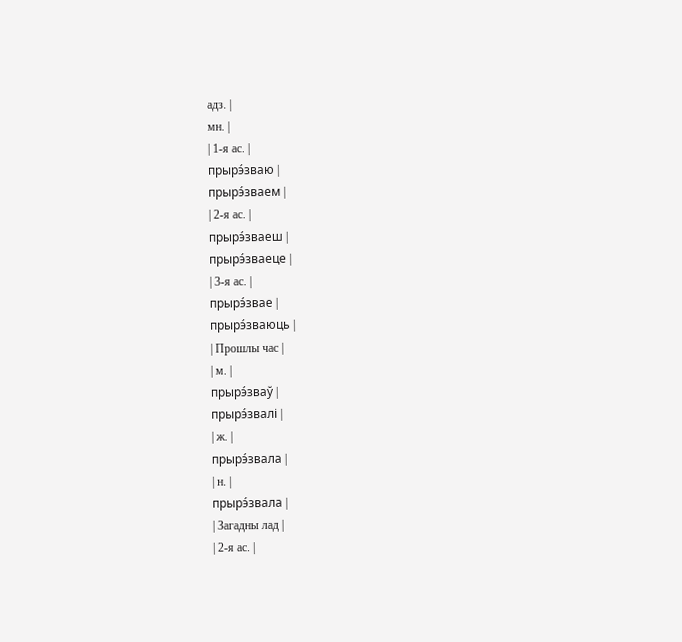адз. |
мн. |
| 1-я ас. |
прырэ́зваю |
прырэ́зваем |
| 2-я ас. |
прырэ́зваеш |
прырэ́зваеце |
| 3-я ас. |
прырэ́звае |
прырэ́зваюць |
| Прошлы час |
| м. |
прырэ́зваў |
прырэ́звалі |
| ж. |
прырэ́звала |
| н. |
прырэ́звала |
| Загадны лад |
| 2-я ас. |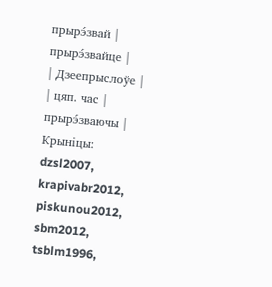прырэ́звай |
прырэ́звайце |
| Дзеепрыслоўе |
| цяп. час |
прырэ́зваючы |
Крыніцы:
dzsl2007,
krapivabr2012,
piskunou2012,
sbm2012,
tsblm1996,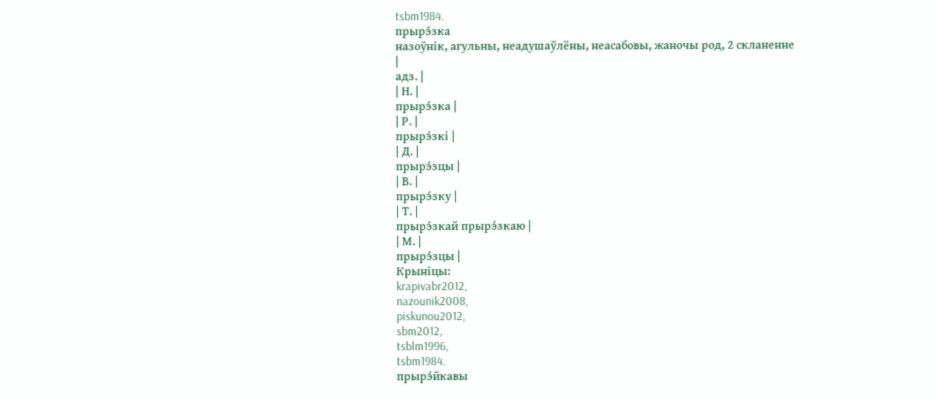tsbm1984.
прырэ́зка
назоўнік, агульны, неадушаўлёны, неасабовы, жаночы род, 2 скланенне
|
адз. |
| Н. |
прырэ́зка |
| Р. |
прырэ́зкі |
| Д. |
прырэ́зцы |
| В. |
прырэ́зку |
| Т. |
прырэ́зкай прырэ́зкаю |
| М. |
прырэ́зцы |
Крыніцы:
krapivabr2012,
nazounik2008,
piskunou2012,
sbm2012,
tsblm1996,
tsbm1984.
прырэ́йкавы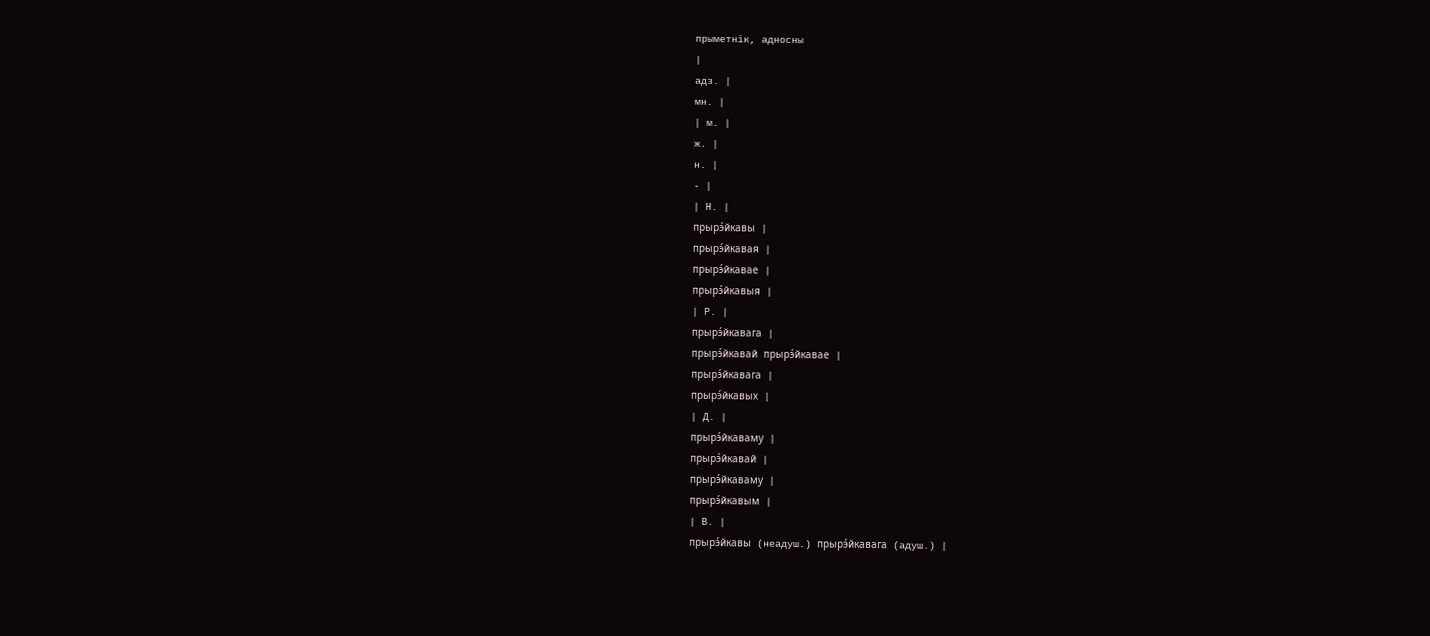прыметнік, адносны
|
адз. |
мн. |
| м. |
ж. |
н. |
- |
| Н. |
прырэ́йкавы |
прырэ́йкавая |
прырэ́йкавае |
прырэ́йкавыя |
| Р. |
прырэ́йкавага |
прырэ́йкавай прырэ́йкавае |
прырэ́йкавага |
прырэ́йкавых |
| Д. |
прырэ́йкаваму |
прырэ́йкавай |
прырэ́йкаваму |
прырэ́йкавым |
| В. |
прырэ́йкавы (неадуш.) прырэ́йкавага (адуш.) |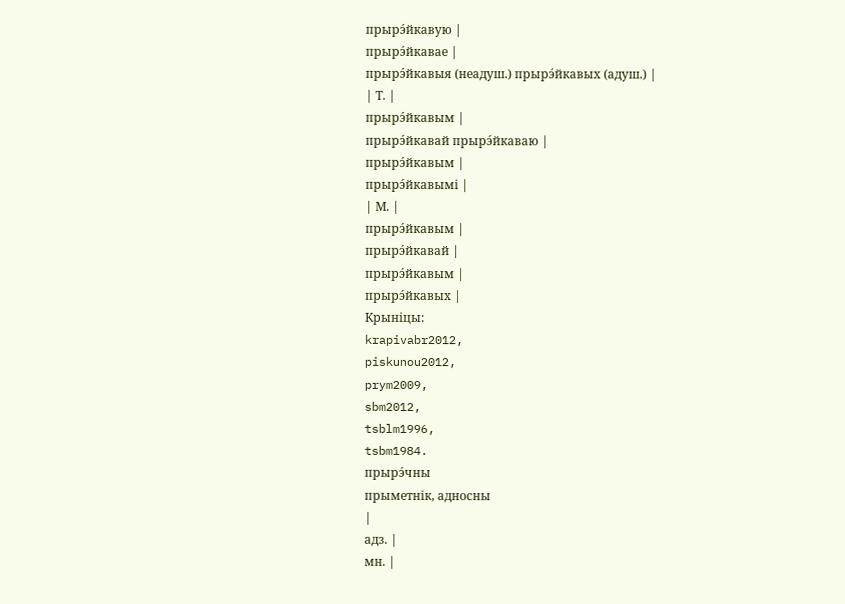прырэ́йкавую |
прырэ́йкавае |
прырэ́йкавыя (неадуш.) прырэ́йкавых (адуш.) |
| Т. |
прырэ́йкавым |
прырэ́йкавай прырэ́йкаваю |
прырэ́йкавым |
прырэ́йкавымі |
| М. |
прырэ́йкавым |
прырэ́йкавай |
прырэ́йкавым |
прырэ́йкавых |
Крыніцы:
krapivabr2012,
piskunou2012,
prym2009,
sbm2012,
tsblm1996,
tsbm1984.
прырэ́чны
прыметнік, адносны
|
адз. |
мн. |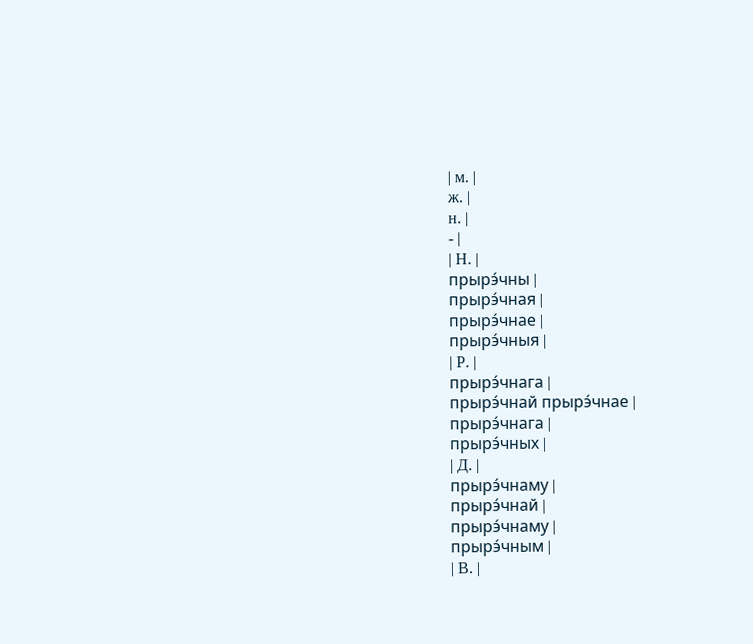| м. |
ж. |
н. |
- |
| Н. |
прырэ́чны |
прырэ́чная |
прырэ́чнае |
прырэ́чныя |
| Р. |
прырэ́чнага |
прырэ́чнай прырэ́чнае |
прырэ́чнага |
прырэ́чных |
| Д. |
прырэ́чнаму |
прырэ́чнай |
прырэ́чнаму |
прырэ́чным |
| В. |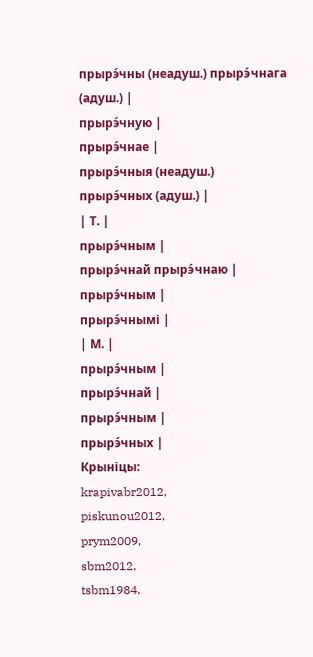прырэ́чны (неадуш.) прырэ́чнага (адуш.) |
прырэ́чную |
прырэ́чнае |
прырэ́чныя (неадуш.) прырэ́чных (адуш.) |
| Т. |
прырэ́чным |
прырэ́чнай прырэ́чнаю |
прырэ́чным |
прырэ́чнымі |
| М. |
прырэ́чным |
прырэ́чнай |
прырэ́чным |
прырэ́чных |
Крыніцы:
krapivabr2012,
piskunou2012,
prym2009,
sbm2012,
tsbm1984.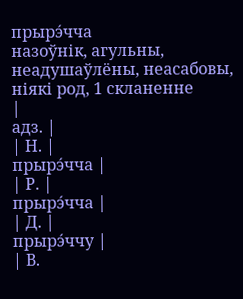прырэ́чча
назоўнік, агульны, неадушаўлёны, неасабовы, ніякі род, 1 скланенне
|
адз. |
| Н. |
прырэ́чча |
| Р. |
прырэ́чча |
| Д. |
прырэ́ччу |
| В.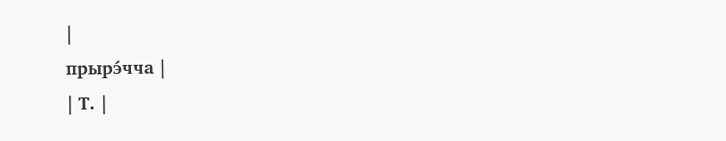|
прырэ́чча |
| Т. |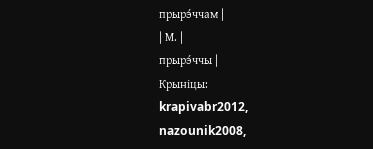прырэ́ччам |
| М. |
прырэ́ччы |
Крыніцы:
krapivabr2012,
nazounik2008,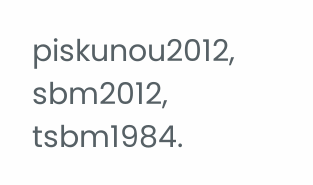piskunou2012,
sbm2012,
tsbm1984.